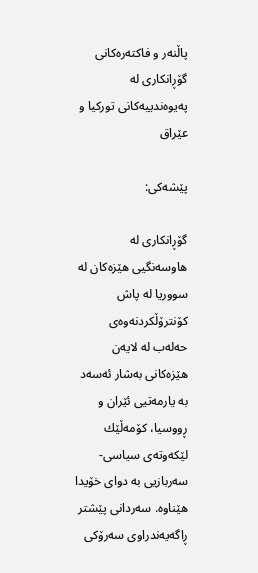پاڵنه‌ر و فاكته‌ره‌كانی گۆڕانكاری له‌ په‌یوه‌ندییه‌كانی توركیا و عێراق

پێشه‌كی:

گۆڕانكاری له‌ هاوسه‌نگیی هێزه‌كان له‌ سووریا له ‌پاش كۆنترۆڵكردنه‌وه‌ی حه‌له‌ب له ‌لایه‌ن هێزه‌كانی به‌شار ئه‌سه‌د به‌ یارمه‌تیی ئێران و ڕووسیا، كۆمه‌ڵێك لێكه‌وته‌ی سیاسی-سه‌ربازیی به‌ دوای خۆیدا هێناوه‌. سه‌ردانی پێشتر ڕاگه‌یه‌ندراوی سه‌رۆكی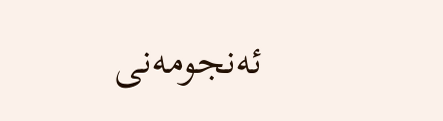ئه‌نجومه‌نی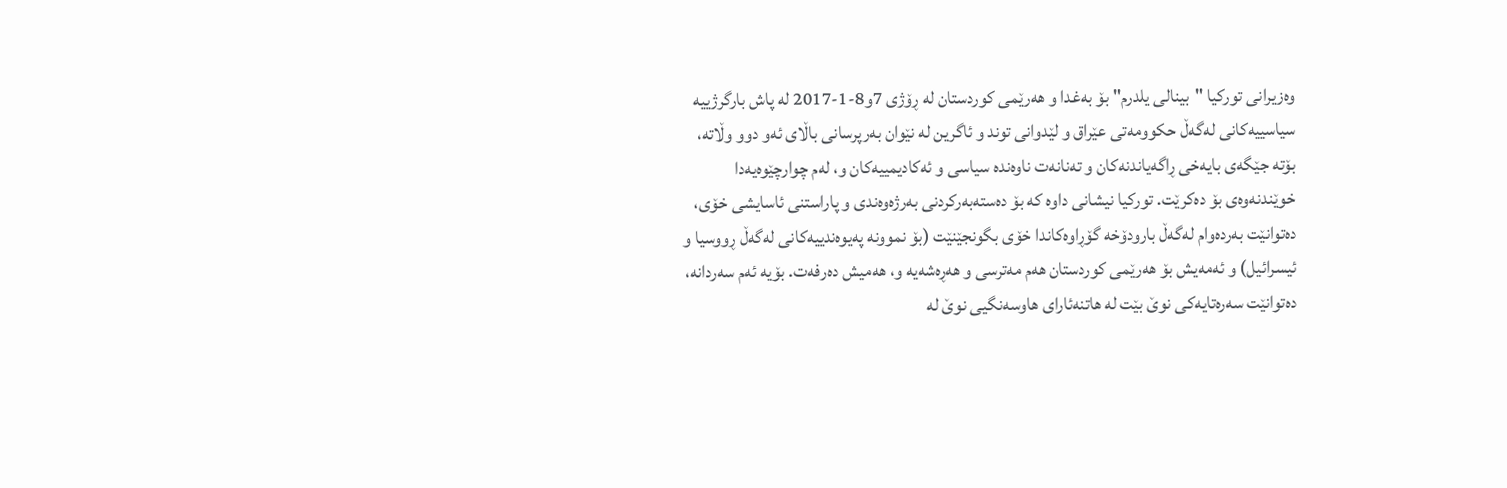وه‌زیرانی توركیا "بینالی یلدرم" بۆ به‌غدا و هه‌رێمی كوردستان له‌ ڕۆژی 7و8-1-2017 له‌ پاش بارگرژییه‌ سیاسییه‌كانی له‌گه‌ڵ حكوومه‌تی عێراق و لێدوانی توند و ئاگرین له‌ نێوان به‌رپرسانی باڵای ئه‌و دوو وڵاته‌، بۆته‌ جێگه‌ی بایه‌خی ڕاگه‌یاندنه‌كان و ته‌نانه‌ت ناوه‌نده‌ سیاسی و ئه‌كادیمییه‌كان و، له‌م چوارچێوه‌یه‌دا خوێندنه‌وه‌ی بۆ ده‌كرێت. توركیا نیشانی داوه‌ كه‌ بۆ ده‌سته‌به‌ركردنی به‌رژه‌وه‌ندی و پاراستنی ئاسایشی خۆی، ده‌توانێت به‌رده‌وام له‌گه‌ڵ بارودۆخه‌ گۆڕاوه‌كاندا خۆی بگونجێنێت (بۆ نموونه په‌یوه‌ندییه‌كانی‌ له‌گه‌ڵ ڕووسیا و ئیسرائیل) و ئه‌مه‌یش بۆ هه‌رێمی كوردستان هه‌م مه‌ترسی و هه‌ڕه‌شه‌یه‌ و، هه‌میش ده‌رفه‌ت. بۆیه‌ ئه‌م سه‌ردانه‌، ده‌توانێت سه‌ره‌تایه‌كی نوێ بێت له‌ هاتنه‌ئارای هاوسه‌نگیی نوێ له‌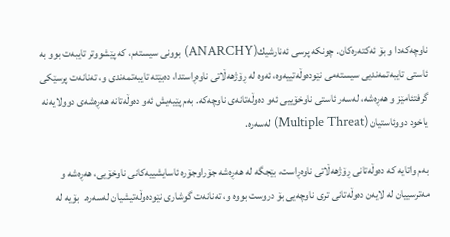ناوچه‌كه‌دا و بۆ ئه‌كته‌ره‌كان. چونكه‌ پرسی ئه‌نارشیك(ANARCHY) بوونی سیسته‌م، كه‌ پێشووتر تایبه‌ت بوو به‌ ئاستی تایبه‌تمه‌ندیی سیسته‌می نێوده‌وڵه‌تییه‌وه‌،‌ ئه‌وه‌ له‌ ڕۆژهه‌ڵاتی ناوه‌ڕاستدا، ده‌بێته‌ تایبه‌تمه‌ندی و، ته‌نانه‌ت پرسێكی گرفتئامێز و هه‌ڕه‌شه‌، له‌سه‌ر‌ ئاستی ناوخۆییی ئه‌و ده‌وڵه‌تانه‌ی ناوچه‌كه‌. به‌م پێیه‌یش ئه‌و ده‌وڵه‌تانه‌ هه‌ڕه‌شه‌ی دوولایه‌نه‌ یاخود دووئاستیان (Multiple Threat) له‌سه‌ره‌.

به‌م واتایه‌ كه‌ ده‌وڵه‌تانی ڕۆژهه‌ڵاتی ناوه‌ڕاست، بێجگه‌ له‌ هه‌ڕه‌شه‌ جۆراوجۆره‌ ئاسایشییه‌كانی ناوخۆیی، هه‌ڕه‌شه‌ و مه‌ترسییان له ‌لایه‌ن ده‌وڵه‌تانی تری ناوچه‌یی بۆ دروست بووه‌ و، ته‌نانه‌ت گوشاری نێوده‌وڵه‌تیشیان له‌سه‌ره‌.  بۆیه‌ له‌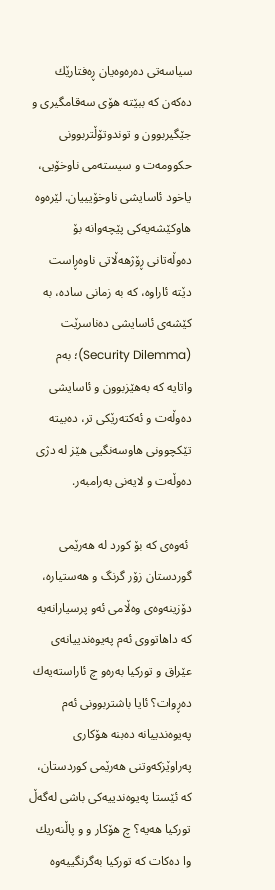سیاسه‌تی ده‌ره‌وه‌یان ڕه‌فتارێك ده‌كه‌ن كه‌ ببێته‌ هۆی سه‌قامگیری و جێگیربوون و توندوتۆڵتربوونی حكوومه‌ت و سیسته‌می ناوخۆیی، یاخود ئاسایشی ناوخۆیییان. لێره‌وه‌ هاوكێشه‌یه‌كی پێچه‌وانه‌ بۆ ده‌وڵه‌تانی ڕۆژهه‌ڵاتی ناوه‌ڕاست دێته‌ ئاراوه‌، كه‌ به‌ زمانی ساده،‌ به‌ كێشه‌ی ئاسایشی ده‌ناسرێت (Security Dilemma)؛ به‌م واتایه‌ كه‌ به‌هێزبوون و ئاسایشی ده‌وڵه‌ت و ئه‌كته‌رێكی تر، ده‌بیته‌ تێكچوونی هاوسه‌نگیی هێز له‌ دژی ده‌وڵه‌ت و لایه‌نی به‌رامبه‌ر.

 ئه‌وه‌ی كه‌ بۆ كورد له‌ هه‌رێمی گوردستان زۆر گرنگ‌ و هه‌ستیاره،‌ دۆزینه‌وه‌ی وه‌ڵامی ئه‌و پرسیارانه‌یه‌ كه‌ داهاتووی ئه‌م په‌یوه‌ندییانه‌ی عێراق و توركیا به‌ره‌و چ ئاراسته‌یه‌ك ده‌ڕوات؟ ئایا باشتربوونی ئه‌م په‌یوه‌ندییانه‌ ده‌بنه‌ هۆكاری په‌راوێزكه‌وتنی هه‌رێمی كوردستان، كه‌ ئێستا په‌یوه‌ندییه‌كی باشی له‌گه‌ڵ توركیا هه‌یه‌؟ چ هۆكار و و پاڵنه‌ریك وا ده‌كات كه‌ توركیا به‌گرنگییه‌وه‌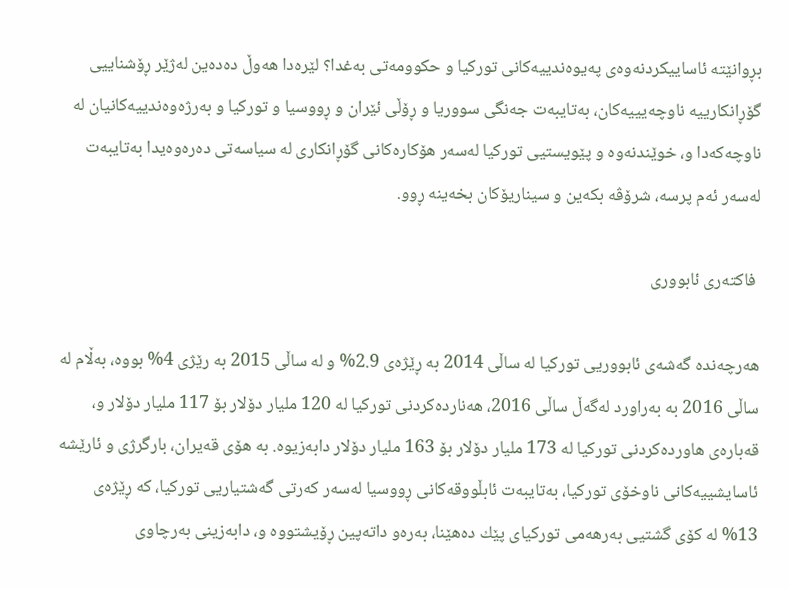بڕوانێته‌ ئاساییكردنه‌وه‌ی په‌یوه‌ندییه‌كانی توركیا و حكوومه‌تی به‌غدا؟ لێره‌دا هه‌وڵ ده‌ده‌ین له‌ژێر ڕۆشناییی گۆڕانكارییه‌ ناوچه‌یییه‌كان، به‌تایبه‌ت جه‌نگی سووریا و ڕۆڵی ئێران و ڕووسیا و توركیا و به‌رژه‌وه‌ندییه‌كانیان له‌ ناوچه‌كه‌دا و، خوێندنه‌وه‌ و پێویستیی توركیا له‌سه‌ر هۆكاره‌كانی گۆڕانكاری له‌ سیاسه‌تی ده‌ره‌وه‌یدا به‌تایبه‌ت له‌سه‌ر ئه‌م پرسه‌، شرۆڤه‌ بكه‌ین و سیناریۆكان بخه‌ینه‌ ڕوو.

 فاكته‌ری ئابووری

هه‌رچه‌نده‌ گه‌شه‌ی ئابووریی توركیا له‌ ساڵی 2014 به ‌ڕێژه‌ی 2.9% و له‌ ساڵی 2015 به‌ رێژی 4% بووه،‌ به‌ڵام له‌ ساڵی 2016 به ‌به‌راورد له‌گه‌ڵ ساڵی 2016، هه‌نارده‌كردنی توركیا له‌ 120 ملیار دۆلار بۆ‌ 117 ملیار دۆلار و، قه‌باره‌ی هاورده‌كردنی توركیا له‌ 173 ملیار دۆلار بۆ 163 ملیار دۆلار دابه‌زیوه‌. به‌ هۆی قه‌یران، بارگرژی و ئارێشه‌ ئاسایشییه‌كانی ناوخۆی توركیا، به‌تایبه‌ت ئابڵووقه‌كانی ڕووسیا له‌سه‌ر كه‌رتی گه‌شتیاریی توركیا، كه‌ ڕێژه‌ی 13% له‌ كۆی گشتیی به‌رهه‌می توركیای پێك ده‌هێنا، به‌ره‌و داته‌پین ڕۆیشتووه‌ و، دابه‌زینی به‌رچاوی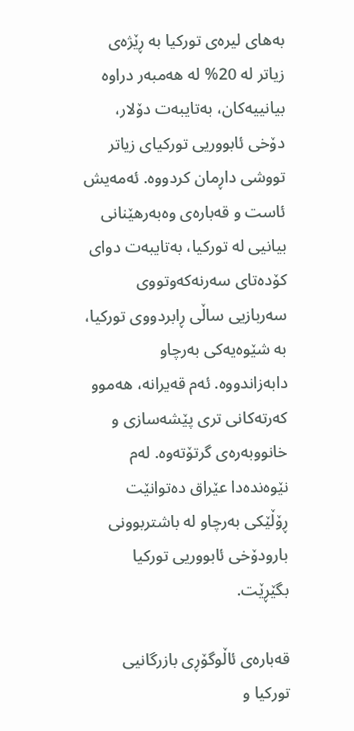به‌های لیره‌ی توركیا به‌ ڕێژه‌ی زیاتر له‌ 20% له ‌هه‌مبه‌ر دراوه‌ بیانییه‌كان، به‌تایبه‌ت دۆلار، دۆخی ئابووریی توركیای زیاتر تووشی داڕمان كردووه‌. ئه‌مه‌یش ئاست و قه‌باره‌ی وه‌به‌رهێنانی بیانیی له‌ توركیا، به‌تایبه‌ت دوای كۆده‌تای سه‌رنه‌كه‌وتووی سه‌ربازیی ساڵی ڕابردووی توركیا، به ‌شێوه‌یه‌كی به‌رچاو دابه‌زاندووه‌. ئه‌م قه‌یرانه، هه‌موو كه‌رته‌كانی تری پێشه‌سازی و خانووبه‌ره‌ی گرتۆته‌وه‌. له‌م نێوه‌نده‌دا عێراق ده‌توانێت ڕۆڵێكی به‌رچاو له‌ باشتربوونی بارودۆخی ئابووریی توركیا بگێڕێت.

قه‌باره‌ی ئاڵوگۆڕی بازرگانیی توركیا و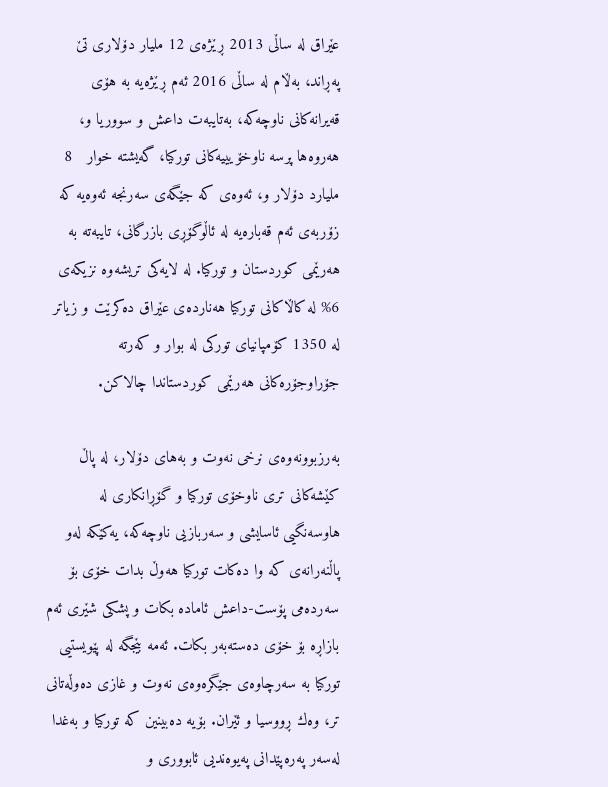عێراق له‌ ساڵی 2013 ڕێژه‌ی 12 ملیار دۆلاری تێ په‌ڕاند، به‌ڵام له‌ ساڵی 2016 ئه‌م ڕێژه‌یه‌ به‌ هۆی قه‌یرانه‌كانی ناوچه‌كه،‌ به‌تایبه‌ت داعش و سووریا و، هه‌روه‌ها پرسه‌ ناوخۆیییه‌كانی توركیا، گه‌یشته‌ خوار   8 ملیارد دۆلار و، ئه‌وه‌ی كه‌ جێگه‌ی سه‌ر‌نجه‌ ئه‌وه‌یه‌ كه‌ زۆربه‌ی ئه‌م قه‌باره‌یه‌ له‌ ئاڵوگۆڕی بازرگانی، تایبه‌ته‌ به‌ هه‌رێمی كوردستان و توركیا. له ‌لایه‌كی تریشه‌وه‌ نزیكه‌ی 6% له‌ كاڵاكانی توركیا هه‌نارده‌ی عێراق ده‌كرێت و زیاتر له‌ 1350 كۆمپانیای توركی له‌ بوار و كه‌رته‌ جۆراوجۆره‌كانی هه‌رێمی كوردستاندا چالاكن.

به‌رزبوونه‌وه‌ی نرخی نه‌وت و به‌های دۆلار، له‌ پاڵ كێشه‌كانی تری ناوخۆی توركیا و گۆڕانكاری له‌ هاوسه‌نگیی ئاسایشی و سه‌ربازیی ناوچه‌كه،‌ یه‌كێكه‌ له‌و پاڵنه‌رانه‌ی كه‌ وا ده‌كات توركیا هه‌وڵ بدات خۆی بۆ سه‌رده‌می پۆست-داعش ئاماده‌ بكات و پشكی شێری ئه‌م بازاڕه‌ بۆ خۆی ده‌سته‌به‌ر بكات. ئه‌مه‌ بێجگه‌ له‌ پێویستیی توركیا به‌ سه‌رچاوه‌ی جێگره‌وه‌ی نه‌وت و غازی ده‌وڵه‌تانی تر، وه‌ك ڕووسیا و ئێران. بۆیه‌ ده‌بینین كه‌ توركیا و به‌غدا له‌سه‌ر په‌ره‌پێدانی په‌یوه‌ندیی ئابووری و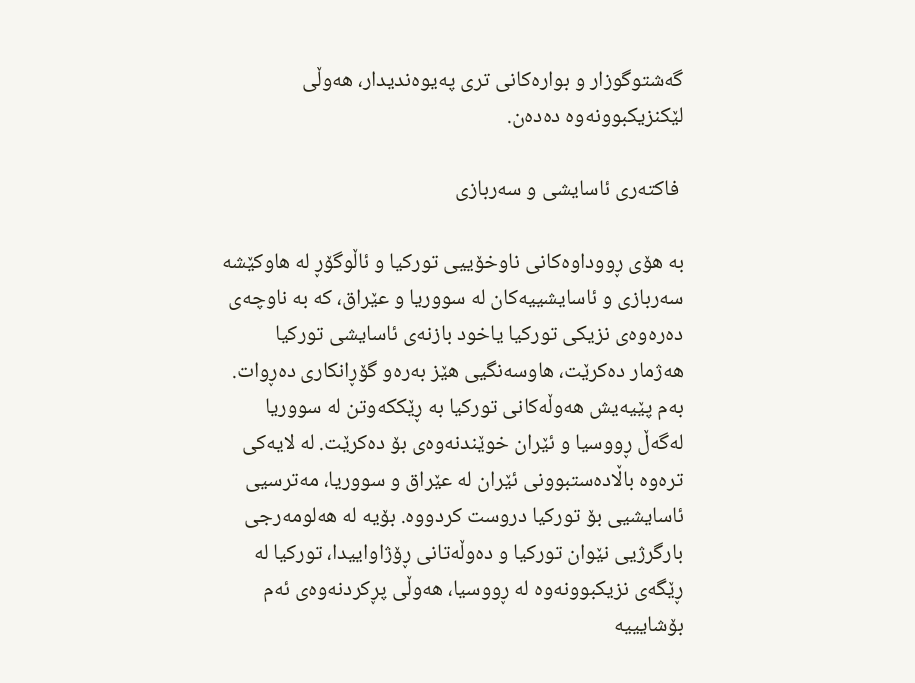گه‌شتوگوزار و بواره‌كانی تری په‌یوه‌ندیدار، هه‌وڵی لێكنزیكبوونه‌وه‌ ده‌ده‌ن.

 فاكته‌ری ئاسایشی و سه‌ربازی

به‌ هۆی ڕووداوه‌كانی ناوخۆییی توركیا و ئاڵوگۆڕ له‌ هاوكێشه‌ سه‌ربازی و ئاسایشییه‌كان له‌ سووریا و عێراق، كه‌ به‌ ناوچه‌ی ده‌ره‌وه‌ی نزیكی توركیا یاخود بازنه‌ی ئاسایشی توركیا هه‌ژمار ده‌كرێت، هاوسه‌نگیی هێز به‌ره‌و گۆڕانكاری ده‌ڕوات. به‌م پێیه‌یش هه‌وڵه‌كانی توركیا به‌ ڕێككه‌وتن له‌ سووریا له‌گه‌ڵ ڕووسیا و ئێران خوێندنه‌وه‌ی بۆ ده‌كرێت. له ‌لایه‌كی تره‌وه‌ باڵاده‌ستبوونی ئێران له‌ عێراق و سووریا، مه‌ترسیی ئاسایشیی بۆ توركیا دروست كردووه‌. بۆیه‌ له‌ هه‌لومه‌رجی بارگرژیی نێوان توركیا و ده‌وڵه‌تانی ڕۆژاواییدا، توركیا له‌ ڕێگه‌ی نزیكبوونه‌وه‌ له‌ ڕووسیا، هه‌وڵی پڕكردنه‌وه‌ی ئه‌م بۆشایییه‌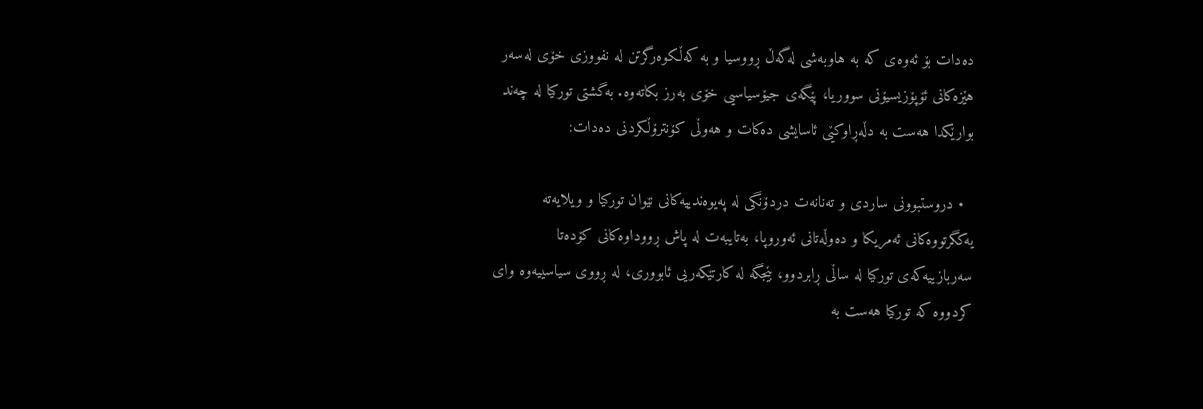ده‌دات بۆ ئه‌وه‌ی كه‌ به‌ هاوبه‌شی له‌گه‌ڵ ڕووسیا و به ‌كه‌ڵكوه‌رگرتن له‌ نفووزی خۆی له‌سه‌ر هێزه‌كانی ئۆپۆزیسیۆنی سووریا، پێگه‌ی جیۆسیاسیی خۆی به‌رز بكاته‌وه‌. به‌گشتی توركیا له‌ چه‌ند بوارێكدا هه‌ست به‌ دڵه‌ڕاوكێی ئاسایشی ده‌كات و هه‌وڵی كۆنترۆڵكردنی ده‌دات:

  • دروستبوونی ساردی و ته‌نانه‌ت دردۆنگی له‌ په‌یوه‌ندییه‌كانی نێوان توركیا و ویلایه‌ته‌ یه‌كگرتووه‌كانی ئه‌مریكا و ده‌وڵه‌تانی ئه‌وروپا، به‌تایبه‌ت له‌ پاش ڕووداوه‌كانی كۆده‌تا سه‌ربازییه‌كه‌ی توركیا له‌ ساڵی ڕابردوو، بێجگه‌ له‌ كارتێكه‌ریی ئابووری، له‌ ڕووی سیاسییه‌وه‌ وای كردووه‌ كه‌ توركیا هه‌ست به‌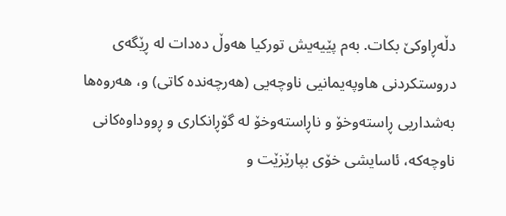دڵه‌ڕاوكێ بكات. به‌م پێیه‌یش توركیا هه‌وڵ ده‌دات له‌ ڕێگه‌ی دروستكردنی هاوپه‌یمانیی ناوچه‌یی (هه‌رچه‌نده‌ كاتی) و، هه‌روه‌ها به‌شداریی ڕاسته‌وخۆ و ناڕاسته‌وخۆ له گۆڕانكاری و ڕووداوه‌كانی ناوچه‌كه‌، ئاسایشی خۆی بپارێزێت و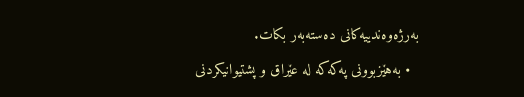به‌رژه‌وه‌ندییه‌كانی ده‌سته‌به‌ر بكات.
  • به‌هێزبوونی په‌كه‌كه‌ له‌ عێراق و پشتیوانیكردنی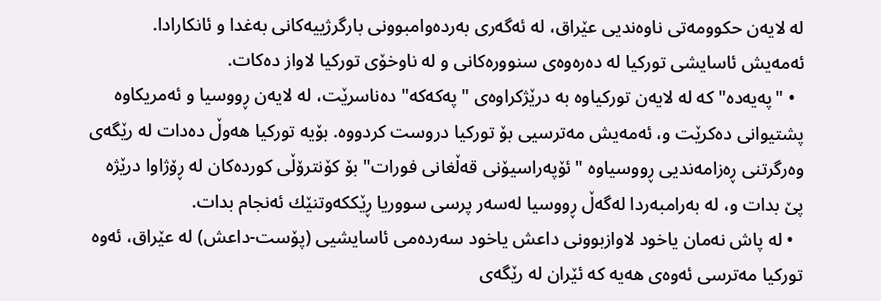له ‌لایه‌ن حكوومه‌تی ناوه‌ندیی عێراق، له‌ ئه‌گه‌ری به‌رده‌وامبوونی بارگرژییه‌كانی به‌غدا و ئانكارا‌دا. ئه‌مه‌یش ئاسایشی توركیا له‌ ده‌ره‌وه‌ی سنووره‌كانی و له‌ ناوخۆی توركیا لاواز ده‌كات.
  • "په‌یه‌ده" كه‌ له ‌لایه‌ن توركیاوه‌ به‌ درێژكراوه‌ی "په‌كه‌كه‌" ده‌ناسرێت، له ‌لایه‌ن ڕووسیا و ئه‌مریكاوه‌ پشتیوانی ده‌كرێت و، ئه‌مه‌یش مه‌ترسیی بۆ توركیا دروست كردووه‌. بۆیه‌ توركیا هه‌وڵ ده‌دات له‌ رێگه‌ی وه‌رگرتنی ڕه‌زامه‌ندیی ڕووسیاوه‌ "ئۆپه‌راسیۆنی قه‌ڵغانی فورات" بۆ كۆنترۆڵی كورده‌كان له‌ ڕۆژاوا درێژه‌ پێ بدات و، له ‌به‌رامبه‌ردا له‌گه‌ڵ ڕووسیا له‌سه‌ر پرسی سووریا ڕێككه‌وتنێك ئه‌نجام بدات.
  • له‌ پاش نه‌مان یاخود لاوازبوونی داعش یاخود سه‌رده‌می ئاسایشیی (پۆست-داعش) له‌ عێراق، ئه‌وه‌ توركیا مه‌ترسی ئه‌وه‌ی هه‌یه‌ كه‌ ئێران له ‌رێگه‌ی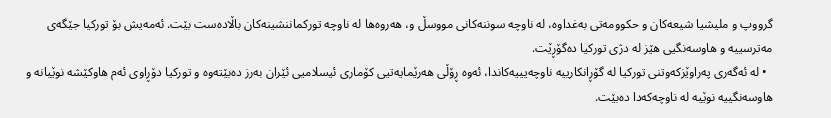گرووپ و ملیشیا شیعه‌كان و حكوومه‌تی به‌غداوه،‌ له‌ ناوچه‌ سوننه‌كانی مووسڵ و، هه‌روه‌ها له‌ ناوچه‌ توركماننشینه‌كان باڵاده‌ست بێت. ئه‌مه‌یش بۆ توركیا جێگه‌ی مه‌ترسییه‌ و هاوسه‌نگیی هێز له‌ دژی توركیا ده‌گۆڕێت.
  • له‌ ئه‌گه‌ری په‌راوێزكه‌و‌تنی توركیا له‌ گۆڕانكارییه‌ ناوچه‌یییه‌كاندا، ئه‌وه‌ ڕۆڵی هه‌رێمایه‌تیی كۆماری ئیسلامیی ئێران به‌رز ده‌بێته‌وه‌ و توركیا دۆڕاوی ئه‌م هاوكێشه‌ نوێیانه‌ و هاوسه‌نگییه‌ نوێیه‌ له‌ ناوچه‌كه‌دا ده‌بێت.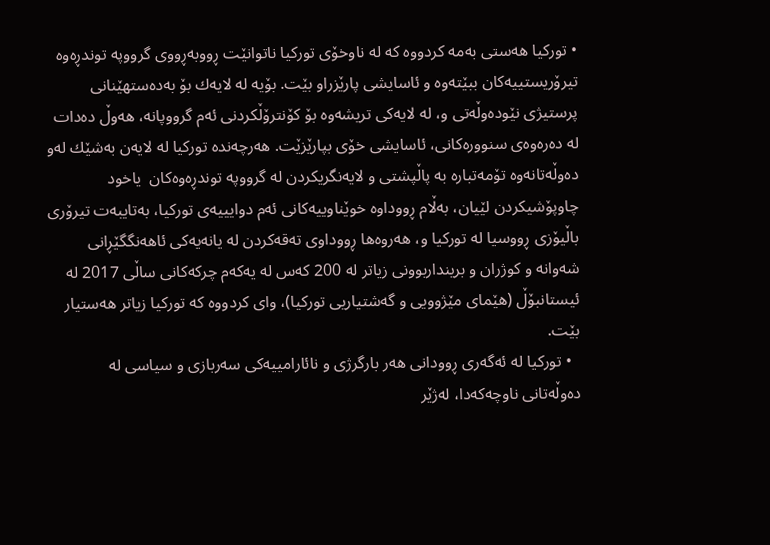• توركیا هه‌ستی به‌مه‌‌ كردووه‌ كه‌ له ‌ناوخۆی توركیا ناتوانێت ڕووبه‌ڕووی گرووپه‌ توندڕه‌وه‌ تیرۆریستییه‌كان ببێته‌وه‌ و ئاسایشی پارێزراو بێت. بۆیه‌ له ‌لایه‌ك بۆ به‌ده‌ستهێنانی پرستیژی نێوده‌وڵه‌تی و، له ‌لایه‌كی تریشه‌وه‌ بۆ كۆنترۆڵكردنی ئه‌م گرووپانه،‌ هه‌وڵ ده‌دات له‌ ده‌ره‌وه‌ی سنووره‌كانی، ئاسایشی خۆی بپارێزێت. هه‌رچه‌نده‌ توركیا له ‌لایه‌ن به‌شێك له‌و ده‌وڵه‌تانه‌وه‌ تۆمه‌تباره‌ به‌ پاڵپشتی و لایه‌نگریكردن له‌ گرووپه‌ توندڕه‌وه‌كان  یاخود چاوپۆشیكردن لێیان، به‌ڵام ڕووداوه‌ خوێناوییه‌كانی ئه‌م دوایییه‌ی توركیا، به‌تایبه‌ت تیرۆری باڵیۆزی ڕووسیا له‌ توركیا و، هه‌روه‌ها ڕووداوی ته‌قه‌كردن له‌ یانه‌یه‌كی ئاهه‌نگگێڕانی شه‌وانه‌ و كوژران و برینداربوونی زیاتر له‌ 200 كه‌س له‌ یه‌كه‌م چركه‌كانی ساڵی 2017 له‌ ئیستانبۆڵ (هێمای مێژوویی و گه‌شتیاریی توركیا)، وای كردووه‌ كه‌ توركیا زیاتر هه‌ستیار بێت.
  • توركیا له‌ ئه‌گه‌ری ڕوودانی هه‌ر بارگرژی و نائارامییه‌كی سه‌ربازی و سیاسی له‌ ده‌وڵه‌تانی ناوچه‌كه‌دا، له‌ژێر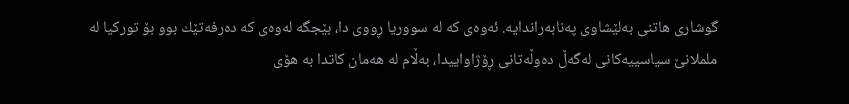گوشاری هاتنی به‌لێشاوی په‌نابه‌راندایه‌. ئه‌وه‌ی كه‌ له ‌سووریا ڕووی دا، بێجگه‌ له‌وه‌ی كه‌ ده‌رفه‌تێك بوو بۆ توركیا له‌ ململانێ‌ سیاسییه‌كانی له‌گه‌ڵ ده‌وڵه‌تانی ڕۆژاواییدا، به‌ڵام له‌ هه‌مان كاتدا به‌ هۆی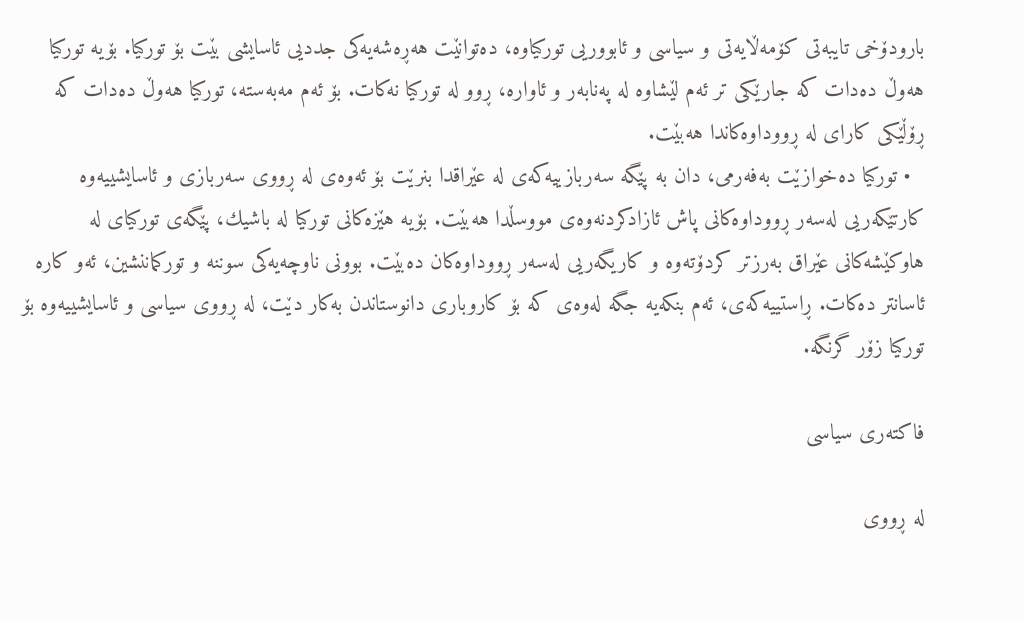بارودۆخی تایبه‌تی كۆمه‌ڵایه‌تی و سیاسی و ئابووریی توركیاوه‌، ده‌توانێت هه‌ڕه‌شه‌یه‌كی جددیی ئاسایشی بێت بۆ توركیا. بۆیه‌ توركیا هه‌وڵ ده‌دات كه‌ جارێكی تر ئه‌م لێشاوه‌ له‌ په‌نابه‌ر و ئاواره‌، ڕوو له‌ توركیا نه‌كات. بۆ ئه‌م مه‌به‌سته،‌ توركیا هه‌وڵ ده‌دات كه‌ ڕۆڵێكی كارای له‌ ڕووداوه‌كاندا هه‌بێت.
  • توركیا ده‌خوازێت به‌فه‌رمی، دان به‌ پێگه‌ سه‌ربازییه‌كه‌ی له‌ عێراقدا بنرێت بۆ ئه‌وه‌ی له ‌ڕووی سه‌ربازی و ئاسایشییه‌وه‌ كارتێكه‌ریی له‌سه‌ر ڕووداوه‌كانی پاش ئازادكردنه‌وه‌ی مووسڵدا هه‌بێت. بۆیه‌ هێزه‌كانی توركیا له‌ باشیك، پێگه‌ی توركیای له‌ هاوكێشه‌كانی عێراق به‌رزتر كردۆته‌وه‌ و كاریگه‌ریی له‌سه‌ر ڕووداوه‌كان ده‌بێت. بوونی ناوچه‌یه‌كی سوننه‌ و توركماننشین، ئه‌و كاره‌ ئاسانتر ده‌كات. ڕاستییه‌كه‌ی، ئه‌م بنكه‌یه‌ جگه‌ له‌وه‌ی كه‌ بۆ كاروباری دانوستاندن به‌كار دێت، له‌ ڕووی سیاسی و ئاسایشییه‌وه‌ بۆ توركیا زۆر گرنگه‌.

فاكته‌ری سیاسی

له ‌ڕووی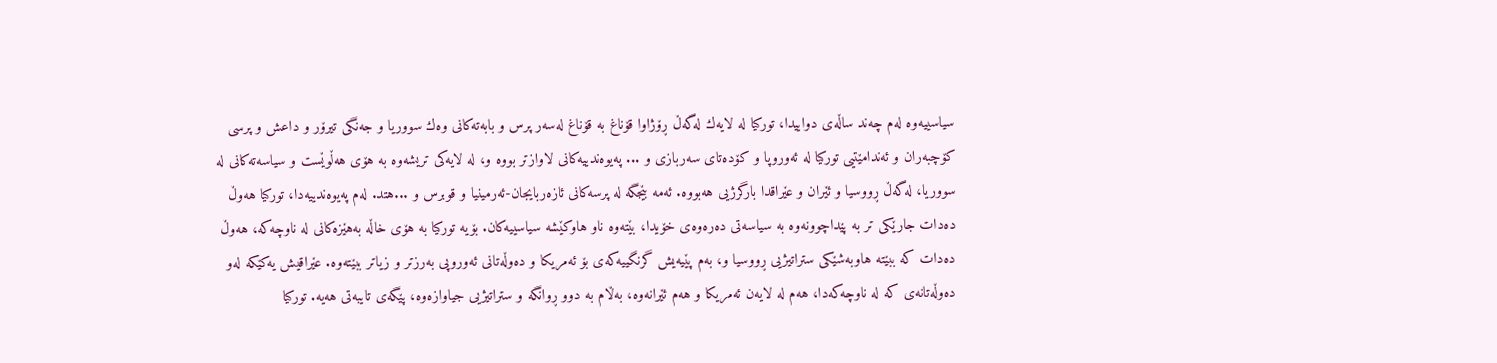سیاسییه‌وه‌ له‌م چه‌ند ساڵه‌ی دواییدا، توركیا له ‌لایه‌ك له‌گه‌ڵ ڕۆژاوا قۆناغ به‌ قۆناغ له‌سه‌ر پرس و بابه‌ته‌كانی وه‌ك سووریا و جه‌نگی تیرۆر و داعش و پرسی كۆچبه‌ران و ئه‌ندامێتیی توركیا له‌ ئه‌وروپا و كۆده‌تای سه‌ربازی و ... په‌یوه‌ندییه‌كانی لاوازتر بووه‌ و، له ‌لایه‌كی تریشه‌وه‌ به‌ هۆی هه‌ڵوێست و سیاسه‌ته‌كانی له‌ سووریا، له‌گه‌ڵ ڕووسیا و ئێران و عێراقدا بارگرژیی هه‌بووه‌. ئه‌مه‌ بێجگه‌ له‌ پرسه‌كانی ئازه‌ربایجان-ئه‌رمینیا و قوبرس و ...هتد. له‌م په‌یوه‌ندییه‌دا، توركیا هه‌وڵ ده‌دات جارێكی تر به‌ پێداچوونه‌وه‌ به‌ سیاسه‌تی ده‌ره‌وه‌ی خۆیدا، بێته‌وه‌ ناو هاوكێشه‌ سیاسییه‌كان. بۆیه‌ توركیا به‌ هۆی خاڵه‌ به‌هێزه‌كانی له‌ ناوچه‌كه‌، هه‌وڵ ده‌دات كه‌ ببێته‌ هاوبه‌شێكی ستراتیژیی ڕووسیا و، به‌م پێیه‌یش گرنگییه‌كه‌ی بۆ ئه‌مریكا و ده‌وڵه‌تانی ئه‌وروپی به‌رزتر و زیاتر ببێته‌وه‌. عێراقیش یه‌كێكه‌ له‌و ده‌وڵه‌تانه‌ی كه له‌ ناوچه‌كه‌دا،‌ هه‌م له ‌لایه‌ن ئه‌مریكا و هه‌م ئێرانه‌وه‌، به‌ڵام به‌ دوو ڕوانگه‌ و ستراتیژیی جیاوازه‌وه،‌ پێگه‌ی تایبه‌تی هه‌یه‌. توركیا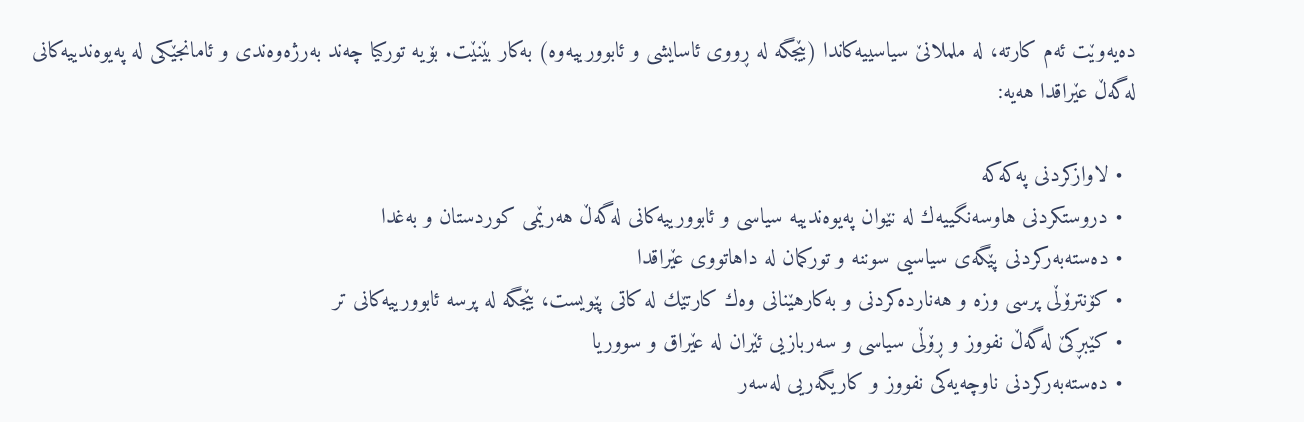ده‌یه‌وێت ئه‌م كارته،‌ له‌ ململانێ سیاسییه‌كاندا (بێجگه‌ له‌ ڕووی ئاسایشی و ئابوورییه‌وه‌) به‌كار بێنێت. بۆیه‌ توركیا چه‌ند به‌رژه‌وه‌ندی و ئامانجێكی له‌ په‌یوه‌ندییه‌كانی له‌گه‌ڵ عێراقدا هه‌یه‌:

  • لاوازكردنی په‌كه‌كه‌
  • دروستكردنی هاوسه‌نگییه‌ك له‌ نێوان په‌یوه‌ندییه سیاسی و ئابوورییه‌‌كانی له‌گه‌ڵ هه‌رێمی كوردستان و به‌غدا
  • ده‌سته‌به‌ركردنی پێگه‌ی سیاسیی سوننه‌ و توركمان له‌ داهاتووی عێراقدا
  • كۆنترۆڵی پرسی وزه‌ و هه‌نارده‌كردنی و به‌كارهێنانی وه‌ك كارتێك له ‌كاتی پێویست، بێجگه‌ له‌ پرسه‌ ئابوورییه‌كانی تر
  • كێبڕكێ له‌گه‌ڵ نفووز و ڕۆڵی سیاسی و سه‌ربازیی ئێران له‌ عێراق و سووریا
  • ده‌سته‌به‌ركردنی ناوچه‌یه‌كی نفووز و كاریگه‌ریی له‌سه‌ر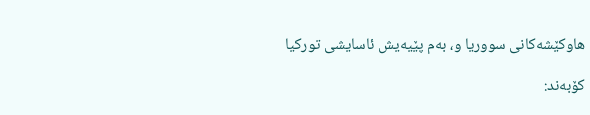هاوكێشه‌كانی سووریا و، به‌م پێیه‌یش ئاسایشی توركیا

كۆبه‌ند: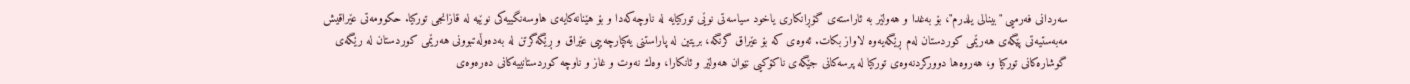سه‌ردانی فه‌رمیی "بینالی یلدرم"، بۆ به‌غدا و هه‌ولێر به‌ ئاراسته‌ی گۆڕانكاری یاخود سیاسه‌تی نوێی توركیایه‌ له ‌ناوچه‌كه‌دا و بۆ هێنانه‌كایه‌ی هاوسه‌نگییه‌كی نوێیه‌ له‌ قازانجی توركیا. حكوومه‌تی عێراقیش مه‌به‌ستیه‌تی پێگه‌ی هه‌رێمی كوردستان له‌م ڕێگه‌یه‌وه‌ لاواز بكات. ئه‌وه‌ی كه‌ بۆ عێراق گرنگه‌، بریتین له‌ پاراستنی یه‌كپارچه‌ییی عێراق و ڕێگه‌گرتن له‌ به‌ده‌وڵه‌تبوونی هه‌رێمی كوردستان له ‌رێگه‌ی گوشاره‌كانی توركیا و، هه‌روه‌ها دووركردنه‌وه‌ی توركیا له‌ پرسه‌كانی جێگه‌ی ناكۆكیی نێوان هه‌ولێر و ئانكارا،‌ وه‌ك نه‌وت و غاز و ناوچه‌ كوردستانییه‌كانی ده‌ره‌وه‌ی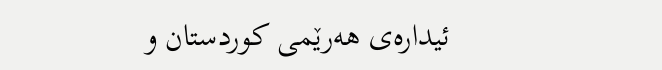ئیداره‌ی هه‌رێمی كوردستان و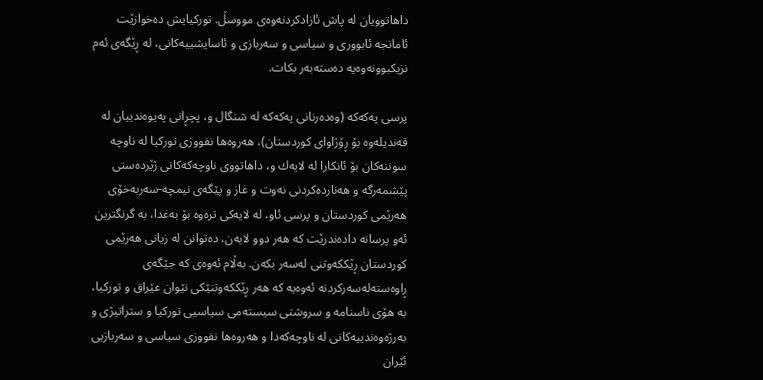داهاتوویان له ‌پاش ئازادكردنه‌وه‌ی مووسڵ. توركیایش ده‌‌خوازێت ئامانجه ئابووری و‌ سیاسی و سه‌ربازی و ئاسایشییه‌كانی، له‌ ڕێگه‌ی‌ ئه‌م نزیكبوونه‌وه‌یه‌ ده‌سته‌به‌ر بكات.

پرسی په‌كه‌كه ‌(وه‌ده‌رنانی په‌كه‌كه‌ له‌ شنگال و، پچڕانی په‌یوه‌ندییان له‌ قه‌ندیله‌وه‌ بۆ ڕۆژاوای كوردستان)، هه‌روه‌ها نفووزی توركیا له‌ ناوچه‌ سوننه‌كان بۆ ئانكارا له ‌لایه‌ك‌ و، داهاتووی ناوچه‌كه‌كانی ژێرده‌ستی پێشمه‌رگه‌ و هه‌نارده‌كردنی نه‌وت و غاز و پێگه‌ی نیمچه‌-سه‌ربه‌خۆی هه‌رێمی كوردستان و پرسی ئاو، له ‌لایه‌كی تره‌وه‌ بۆ به‌غدا، به‌ گرنگترین ئه‌و پرسانه‌ داده‌ندرێت كه‌ هه‌ر دوو لایه‌ن، ده‌توانن له‌ زیانی هه‌رێمی كوردستان ڕێككه‌وتنی له‌سه‌ر بكه‌ن. به‌ڵام ئه‌وه‌ی كه‌ جێگه‌ی ڕاوه‌سته‌له‌سه‌ركردنه‌ ئه‌وه‌یه‌ كه‌ هه‌ر ڕێككه‌وتنێكی نێوان عێراق و توركیا، به‌ هۆی ناسنامه‌ و سروشتی سیسته‌می سیاسیی توركیا و ستراتیژی و به‌رژه‌وه‌ندییه‌كانی له‌ ناوچه‌كه‌دا و هه‌روه‌ها نفووزی سیاسی و سه‌ربازیی ئێران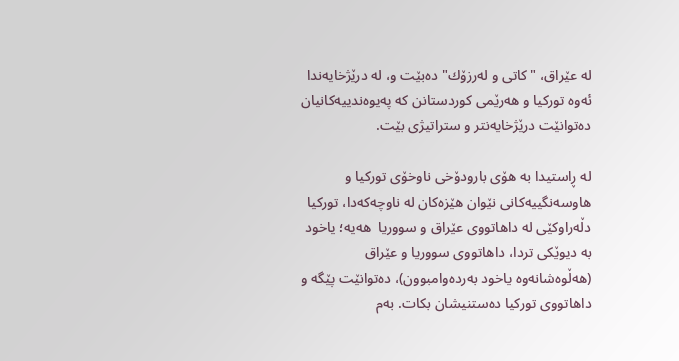له‌ عێراق، "كاتی و له‌رزۆك" ده‌بێت و، له‌ درێژخایه‌ندا ئه‌وه‌ توركیا و هه‌رێمی كوردستانن كه‌ په‌یوه‌ندییه‌كانیان ده‌توانێت درێژخایه‌نتر و ستراتیژی بێت.

له ‌ڕاستیدا به‌ هۆی بارودۆخی ناوخۆی توركیا و هاوسه‌نگییه‌كانی نێوان هێزه‌كان له‌ ناوچه‌كه‌دا، توركیا دڵه‌راوكێی له‌ داهاتووی عێراق و سووریا  هه‌یه‌؛ یاخود به‌ دیوێكی تردا، داهاتووی سووریا و عێراق (هه‌ڵوه‌شانه‌وه‌ یاخود به‌رده‌وامبوون)، ده‌توانێت پێگه‌ و داهاتووی توركیا ده‌ستنیشان بكات. به‌م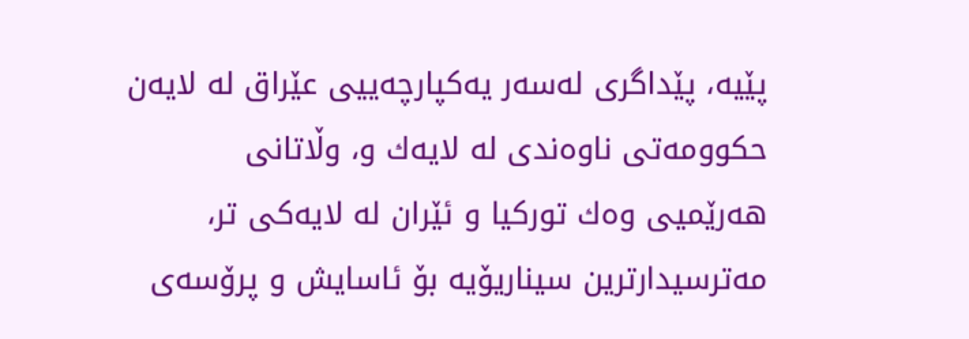پێیه‌، پێداگری له‌سه‌ر یه‌كپارچه‌ییی عێراق له ‌لایه‌ن حكوومه‌تی ناوه‌ندی له ‌لایه‌ك و، وڵاتانی هه‌رێمیی وه‌ك توركیا و ئێران له‌ لایه‌كی تر، مه‌ترسیدارترین سیناریۆیه‌ بۆ ئاسایش و پرۆسه‌ی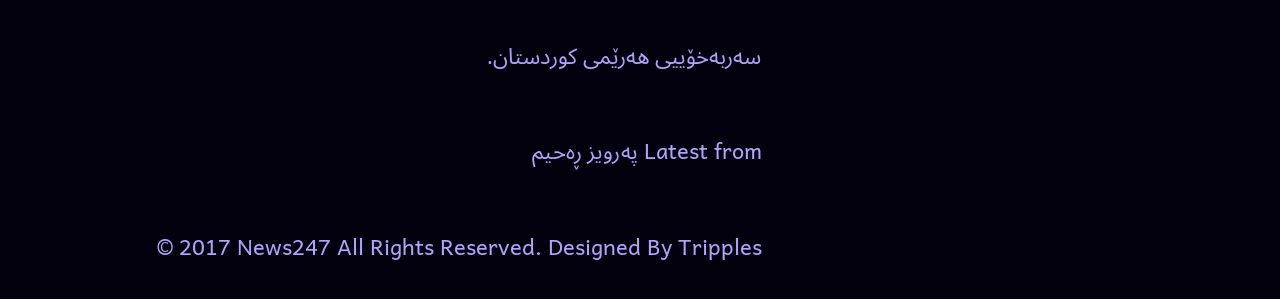سه‌ربه‌خۆییی هه‌رێمی كوردستان.

Latest from پەرویز ڕەحیم

© 2017 News247 All Rights Reserved. Designed By Tripples